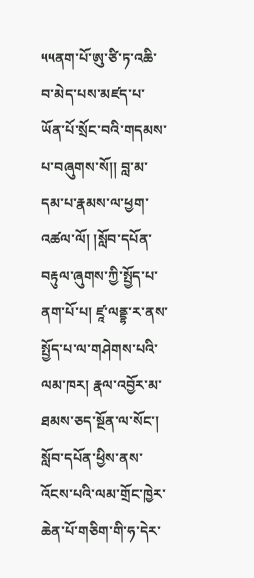༥༥ནག་པོ་ཨུ་ཙི་ཏ་འཆི་བ་མེད་པས་མཛད་པ་ཡོན་པོ་སྲོང་བའི་གདམས་པ་བཞུགས་སོ།། བླ་མ་དམ་པ་རྣམས་ལ་ཕྱག་འཚལ་ལོ། །སློབ་དཔོན་བརྟུལ་ཞུགས་ཀྱི་སྤྱོད་པ་ནག་པོ་པ། ཛཱ་ལནྡྷ་ར་ནས་སྤྱོད་པ་ལ་གཤེགས་པའི་ལམ་ཁར། རྣལ་འབྱོར་མ་ཐམས་ཅད་སྔོན་ལ་སོང་། སློབ་དཔོན་ཕྱིས་ནས་འོངས་པའི་ལམ་གྲོང་ཁྱེར་ཆེན་པོ་གཅིག་གི་ཧ་དེར་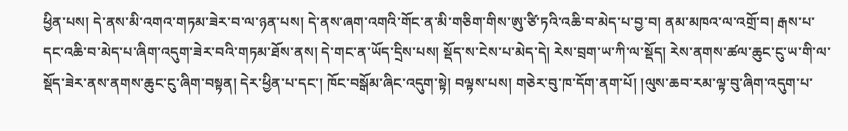ཕྱིན་པས། དེ་ནས་མི་འགའ་གཏམ་ཟེར་བ་ལ་ཉན་པས། དེ་ནས་ཞག་འགའི་གོང་ན་མི་གཅིག་གིས་ཨུ་ཙི་ཏའི་འཆི་བ་མེད་པ་བྱ་བ། ནམ་མཁའ་ལ་འགྲོ་བ། རྒས་པ་དང་འཆི་བ་མེད་པ་ཞིག་འདུག་ཟེར་བའི་གཏམ་ཐོས་ནས། དེ་གང་ན་ཡོད་དྲིས་པས། སྡོད་ས་ངེས་པ་མེད་དེ། རེས་བྲག་ཡ་ཀི་ལ་སྡོད། རེས་ནགས་ཚལ་ཆུང་ངུ་ཡ་གི་ལ་སྡོད་ཟེར་ནས་ནགས་ཆུང་ངུ་ཞིག་བསྟན། དེར་ཕྱིན་པ་དང་། ཁོང་བསྒོམ་ཞིང་འདུག་སྟེ། བལྟས་པས། གཅེར་བུ་ཁ་དོག་ནག་པོ། །ལུས་ཆབ་རམ་ལྟ་བུ་ཞིག་འདུག་པ་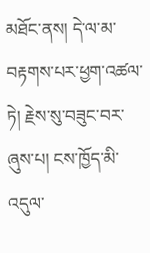མཐོང་ནས། དེ་ལ་མ་བརྟགས་པར་ཕྱག་འཚལ་ཏེ། རྗེས་སུ་བཟུང་བར་ཞུས་པ། ངས་ཁྱོད་མི་འདུལ་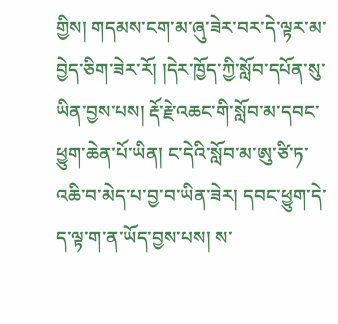གྱིས། གདམས་ངག་མ་ཞུ་ཟེར་བར་དེ་ལྟར་མ་བྱེད་ཅིག་ཟེར་རོ། །དེར་ཁྱོད་ཀྱི་སློབ་དཔོན་སུ་ཡིན་བྱས་པས། རྡོ་རྗེ་འཆང་གི་སློབ་མ་དབང་ཕྱུག་ཆེན་པོ་ཡིན། ང་དེའི་སློབ་མ་ཨུ་ཙི་ཏ་འཆི་བ་མེད་པ་བྱ་བ་ཡིན་ཟེར། དབང་ཕྱུག་དེ་ད་ལྟ་ག་ན་ཡོད་བྱས་པས། ས་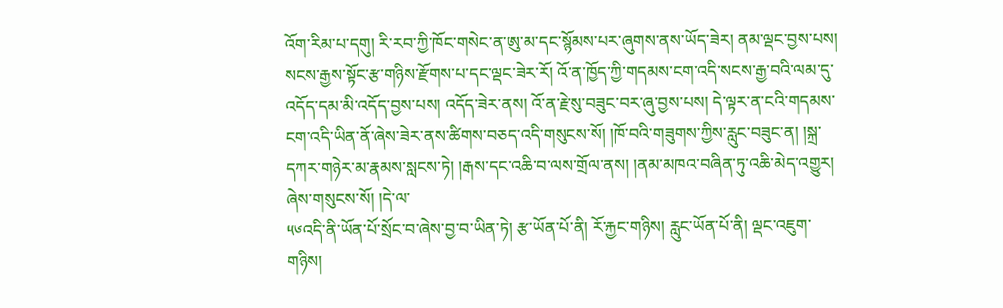འོག་རིམ་པ་དགུ། རི་རབ་ཀྱི་ཁོང་གསེང་ན་ཨུ་མ་དང་སྙོམས་པར་ཞུགས་ནས་ཡོད་ཟེར། ནམ་ལྡང་བྱས་པས། སངས་རྒྱས་སྟོང་རྩ་གཉིས་རྫོགས་པ་དང་ལྡང་ཟེར་རོ། འོ་ན་ཁྱོད་ཀྱི་གདམས་ངག་འདི་སངས་རྒྱ་བའི་ལམ་དུ་འདོད་དམ་མི་འདོད་བྱས་པས། འདོད་ཟེར་ནས། འོ་ན་རྗེ་སུ་བཟུང་བར་ཞུ་བྱས་པས། དེ་ལྟར་ན་ངའི་གདམས་ངག་འདི་ཡིན་ནོ་ཞེས་ཟེར་ནས་ཚིགས་བཅད་འདི་གསུངས་སོ། །ཁོ་བའི་གཟུགས་ཀྱིས་རླུང་བཟུང་ན། །སྐྲ་དཀར་གཉེར་མ་རྣམས་སླངས་ཏེ། །རྒས་དང་འཆི་བ་ལས་གྲོལ་ནས། །ནམ་མཁའ་བཞིན་ཏུ་འཆི་མེད་འགྱུར། ཞེས་གསུངས་སོ། །དེ་ལ་
༥༦འདི་ནི་ཡོན་པོ་སྲོང་བ་ཞེས་བྱ་བ་ཡིན་ཏེ། རྩ་ཡོན་པོ་ནི། རོ་རྐྱང་གཉིས། རླུང་ཡོན་པོ་ནི། ལྡང་འཇུག་གཉིས།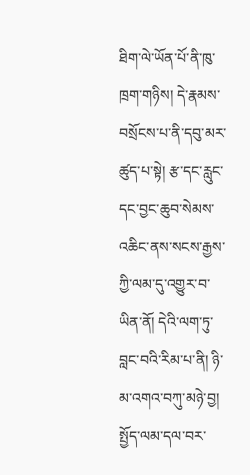ཐིག་ལེ་ཡོན་པོ་ནི་ཁུ་ཁྲག་གཉིས། དེ་རྣམས་བསྲོངས་པ་ནི་དབུ་མར་ཚུད་པ་སྟེ། རྩ་དང་རླུང་དང་བྱང་ཆུབ་སེམས་འཆིང་ནས་སངས་རྒྱས་ཀྱི་ལམ་དུ་འགྱུར་བ་ཡིན་ནོ། དེའི་ལག་ཏུ་བླང་བའི་རིམ་པ་ནི། ཉི་མ་འགའ་བཀུ་མཉེ་བྱ། སྤྱོད་ལམ་དལ་བར་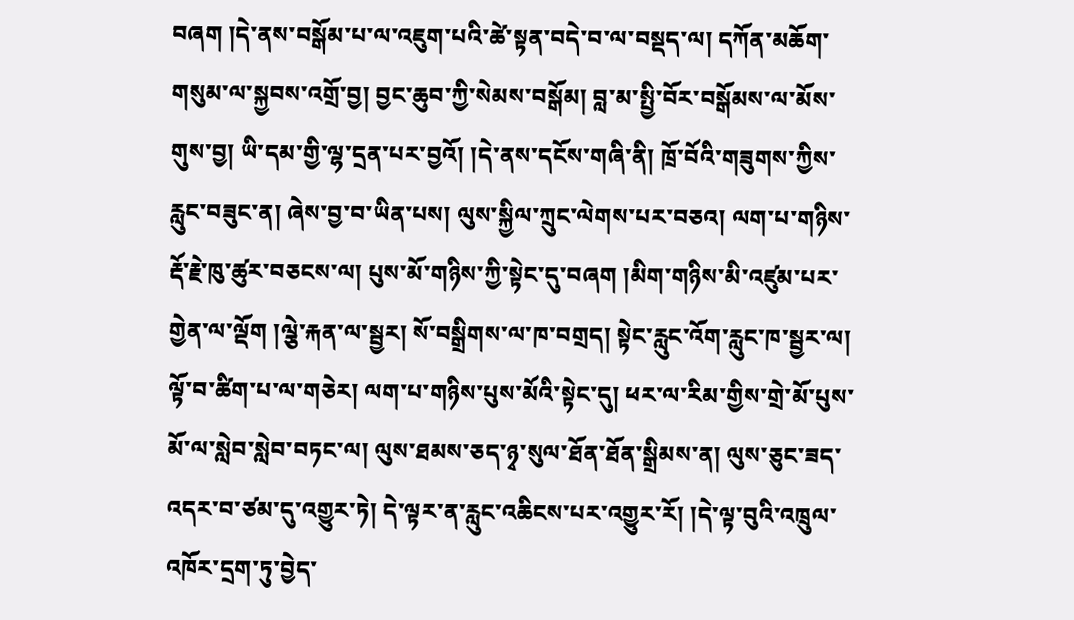བཞག །དེ་ནས་བསྒོམ་པ་ལ་འཇུག་པའི་ཚེ་སྟན་བདེ་བ་ལ་བསྡད་ལ། དཀོན་མཆོག་གསུམ་ལ་སྐྱབས་འགྲོ་བྱ། བྱང་ཆུབ་ཀྱི་སེམས་བསྒོམ། བླ་མ་སྤྱི་བོར་བསྒོམས་ལ་མོས་གུས་བྱ། ཡི་དམ་གྱི་ལྷ་དྲན་པར་བྱའོ། །དེ་ནས་དངོས་གཞི་ནི། ཁྲོ་བོའི་གཟུགས་ཀྱིས་རླུང་བཟུང་ན། ཞེས་བྱ་བ་ཡིན་པས། ལུས་སྐྱིལ་ཀྲུང་ལེགས་པར་བཅའ། ལག་པ་གཉིས་རྡོ་རྗེ་ཁུ་ཚུར་བཅངས་ལ། པུས་མོ་གཉིས་ཀྱི་སྟེང་དུ་བཞག །མིག་གཉིས་མི་འཛུམ་པར་གྱེན་ལ་ལྡོག །ལྕེ་རྐན་ལ་སྦྱར། སོ་བསྒྲིགས་ལ་ཁ་བགྲད། སྟེང་རླུང་འོག་རླུང་ཁ་སྦྱར་ལ། ལྟོ་བ་ཚིག་པ་ལ་གཅེར། ལག་པ་གཉིས་པུས་མོའི་སྟེང་དུ། ཕར་ལ་རིམ་གྱིས་གྲེ་མོ་པུས་མོ་ལ་སླེབ་སླེབ་བཏང་ལ། ལུས་ཐམས་ཅད་ཉྭ་སུལ་ཐོན་ཐོན་སྒྲིམས་ན། ལུས་ཅུང་ཟད་འདར་བ་ཙམ་དུ་འགྱུར་ཏེ། དེ་ལྟར་ན་རླུང་འཆིངས་པར་འགྱུར་རོ། །དེ་ལྟ་བུའི་འཁྲུལ་འཁོར་དྲག་ཏུ་བྱེད་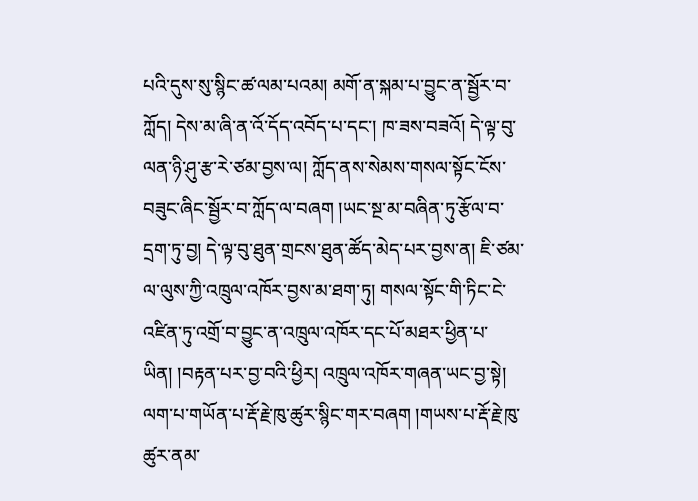པའི་དུས་སུ་སྙིང་ཚ་ལམ་པའམ། མགོ་ན་སྐམ་པ་བྱུང་ན་སྦྱོར་བ་ཀློད། དེས་མ་ཞི་ན་འོ་དོད་འབོད་པ་དང་། ཁ་ཟས་བཟའོ། དེ་ལྟ་བུ་ལན་ཉི་ཤུ་རྩ་རེ་ཙམ་བྱས་ལ། ཀློད་ནས་སེམས་གསལ་སྟོང་ངོས་བཟུང་ཞིང་སྦྱོར་བ་ཀློད་ལ་བཞག །ཡང་སྔ་མ་བཞིན་ཏུ་རྩོལ་བ་དྲག་ཏུ་བྱ། དེ་ལྟ་བུ་ཐུན་གྲངས་ཐུན་ཚོད་མེད་པར་བྱས་ན། ཇི་ཙམ་ལ་ལུས་ཀྱི་འཁྲུལ་འཁོར་བྱས་མ་ཐག་ཏུ། གསལ་སྟོང་གི་ཏིང་ངེ་འཛིན་ཏུ་འགྲོ་བ་བྱུང་ན་འཁྲུལ་འཁོར་དང་པོ་མཐར་ཕྱིན་པ་ཡིན། །བརྟན་པར་བྱ་བའི་ཕྱིར། འཁྲུལ་འཁོར་གཞན་ཡང་བྱ་སྟེ། ལག་པ་གཡོན་པ་རྡོ་རྗེ་ཁུ་ཚུར་སྙིང་གར་བཞག །གཡས་པ་རྡོ་རྗེ་ཁུ་ཚུར་ནམ་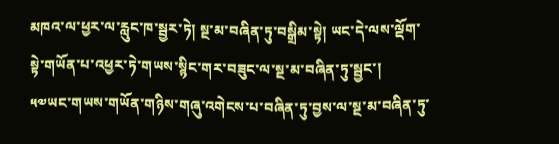མཁའ་ལ་ཕྱར་ལ་རླུང་ཁ་སྦྱར་ཏེ། སྔ་མ་བཞིན་ཏུ་བསྒྲིམ་སྟེ། ཡང་དེ་ལས་ལྡོག་སྟེ་གཡོན་པ་འཕྱར་ཏེ་གཡས་སྙིང་གར་བཟུང་ལ་སྔ་མ་བཞིན་ཏུ་སྦྱང་།
༥༧ཡང་གཡས་གཡོན་གཉིས་གཞུ་འགེངས་པ་བཞིན་ཏུ་བྱས་ལ་སྔ་མ་བཞིན་ཏུ་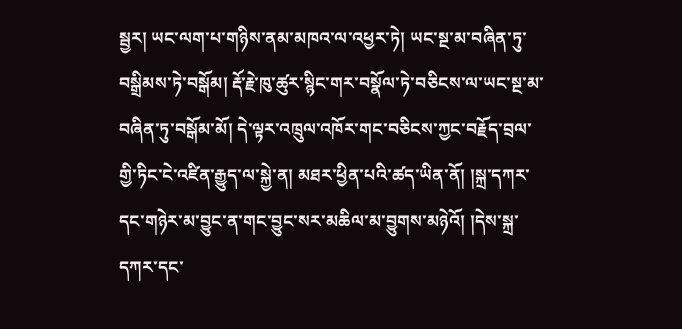སྦྱར། ཡང་ལག་པ་གཉིས་ནམ་མཁའ་ལ་འཕྱར་ཏེ། ཡང་སྔ་མ་བཞིན་ཏུ་བསྒྲིམས་ཏེ་བསྒོམ། རྡོ་རྗེ་ཁུ་ཚུར་སྙིང་གར་བསྣོལ་ཏེ་བཅིངས་ལ་ཡང་སྔ་མ་བཞིན་ཏུ་བསྒོམ་མོ། དེ་ལྟར་འཁྲུལ་འཁོར་གང་བཅིངས་ཀྱང་བརྗོད་བྲལ་གྱི་ཏིང་ངེ་འཛིན་རྒྱུད་ལ་སྐྱེ་ན། མཐར་ཕྱིན་པའི་ཚད་ཡིན་ནོ། །སྐྲ་དཀར་དང་གཉེར་མ་བྱུང་ན་གང་བྱུང་སར་མཆིལ་མ་བྱུགས་མཉེའོ། །དེས་སྐྲ་དཀར་དང་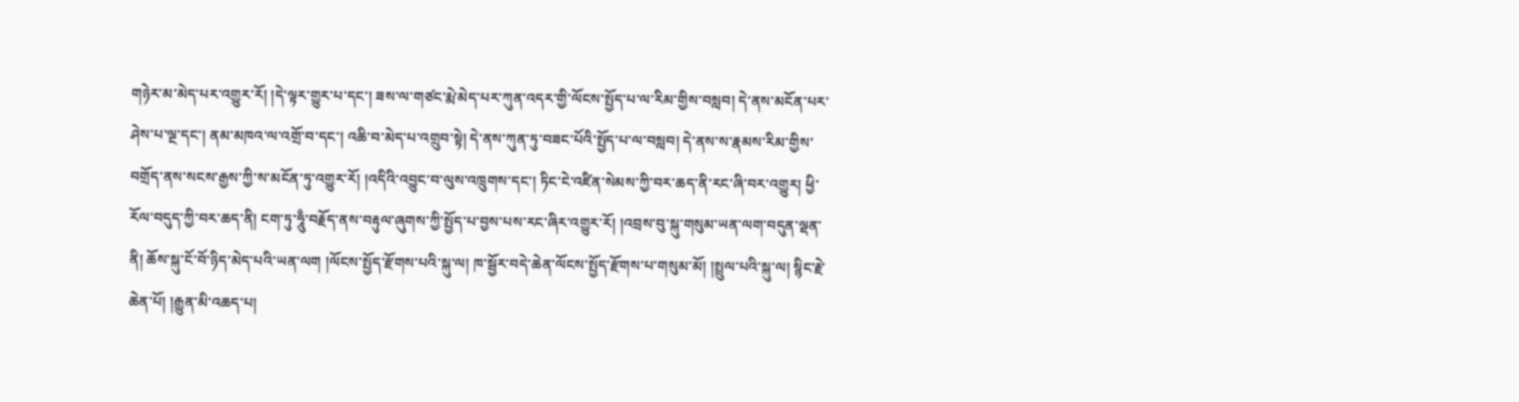གཉེར་མ་མེད་པར་འགྱུར་རོ། །དེ་ལྟར་གྱུར་པ་དང་། ཟས་ལ་གཙང་རྨེ་མེད་པར་ཀུན་འདར་གྱི་ལོངས་སྤྱོད་པ་ལ་རིམ་གྱིས་བསླབ། དེ་ནས་མངོན་པར་ཤེས་པ་ལྔ་དང་། ནམ་མཁའ་ལ་འགྲོ་བ་དང་། འཆི་བ་མེད་པ་འགྲུབ་སྟེ། དེ་ནས་ཀུན་ཏུ་བཟང་པོའི་སྤྱོད་པ་ལ་བསླབ། དེ་ནས་ས་རྣམས་རིམ་གྱིས་བགྲོད་ནས་སངས་རྒྱས་ཀྱི་ས་མངོན་ཏུ་འགྱུར་རོ། །འདིའི་འབྱུང་བ་ལུས་འཁྲུགས་དང་། ཏིང་ངེ་འཛིན་སེམས་ཀྱི་བར་ཆད་ནི་རང་ཞི་བར་འགྱུར། ཕྱི་རོལ་བདུད་ཀྱི་བར་ཆད་ནི། ངག་ཏུ་ཧཱུྃ་བརྗོད་ནས་བརྟུལ་ཞུགས་ཀྱི་སྤྱོད་པ་བྱས་པས་རང་ཞིར་འགྱུར་རོ། །འབྲས་བུ་སྐུ་གསུམ་ཡན་ལག་བདུན་ལྡན་ནི། ཆོས་སྐུ་ངོ་བོ་ཉིད་མེད་པའི་ཡན་ལག །ལོངས་སྤྱོད་རྫོགས་པའི་སྐུ་ལ། ཁ་སྦྱོར་བདེ་ཆེན་ལོངས་སྤྱོད་རྫོགས་པ་གསུམ་མོ། །སྤྲུལ་པའི་སྐུ་ལ། སྙིང་རྗེ་ཆེན་པོ། །རྒྱུན་མི་འཆད་པ།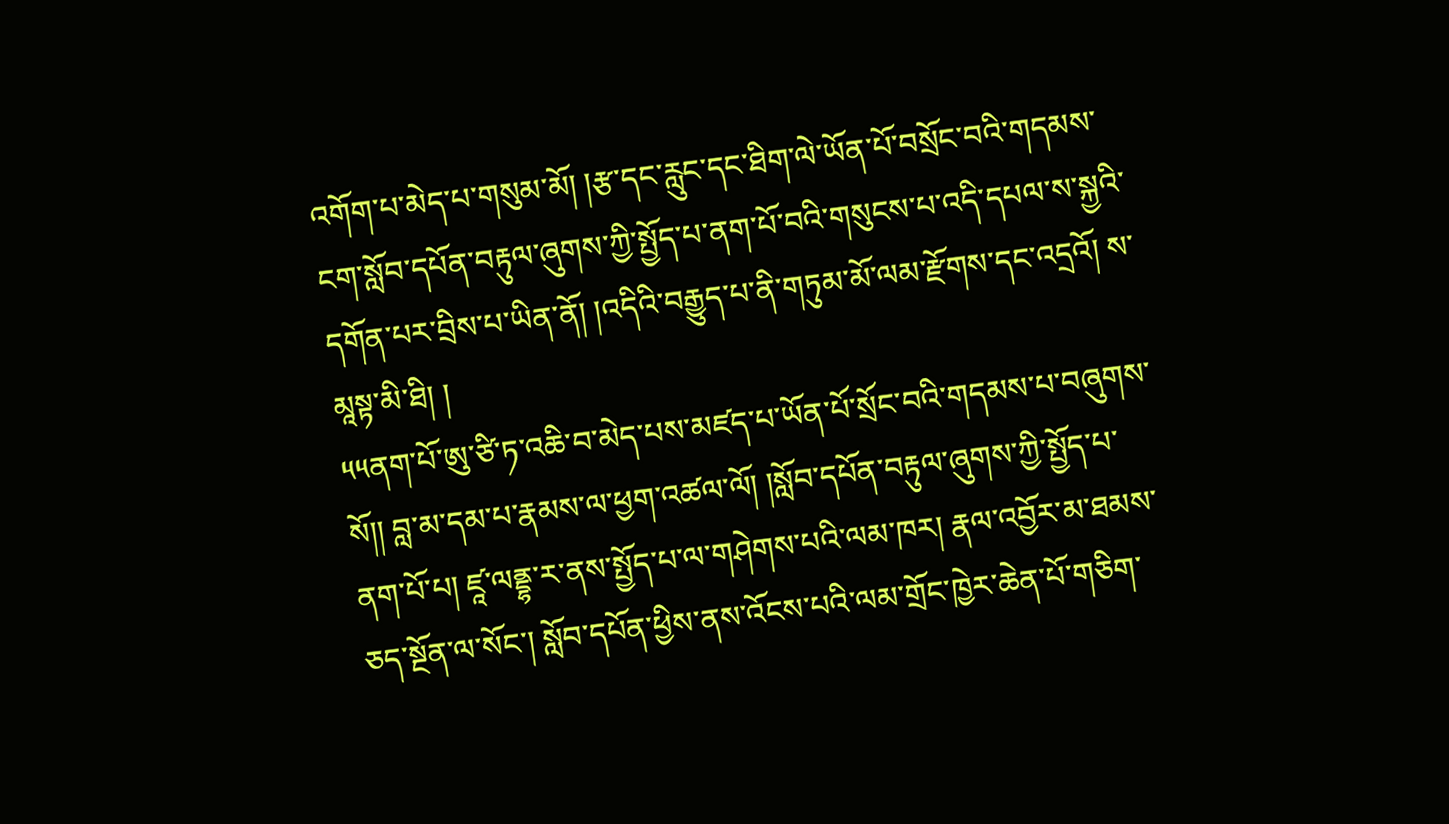འགོག་པ་མེད་པ་གསུམ་མོ། །རྩ་དང་རླུང་དང་ཐིག་ལེ་ཡོན་པོ་བསྲོང་བའི་གདམས་ངག་སློབ་དཔོན་བརྟུལ་ཞུགས་ཀྱི་སྤྱོད་པ་ནག་པོ་བའི་གསུངས་པ་འདི་དཔལ་ས་སྐྱའི་དགོན་པར་བྲིས་པ་ཡིན་ནོ། །འདིའི་བརྒྱུད་པ་ནི་གཏུམ་མོ་ལམ་རྫོགས་དང་འདྲའོ། ས་མཱསྟ་མི་ཐི། །
༥༥ནག་པོ་ཨུ་ཙི་ཏ་འཆི་བ་མེད་པས་མཛད་པ་ཡོན་པོ་སྲོང་བའི་གདམས་པ་བཞུགས་སོ།། བླ་མ་དམ་པ་རྣམས་ལ་ཕྱག་འཚལ་ལོ། །སློབ་དཔོན་བརྟུལ་ཞུགས་ཀྱི་སྤྱོད་པ་ནག་པོ་པ། ཛཱ་ལནྡྷ་ར་ནས་སྤྱོད་པ་ལ་གཤེགས་པའི་ལམ་ཁར། རྣལ་འབྱོར་མ་ཐམས་ཅད་སྔོན་ལ་སོང་། སློབ་དཔོན་ཕྱིས་ནས་འོངས་པའི་ལམ་གྲོང་ཁྱེར་ཆེན་པོ་གཅིག་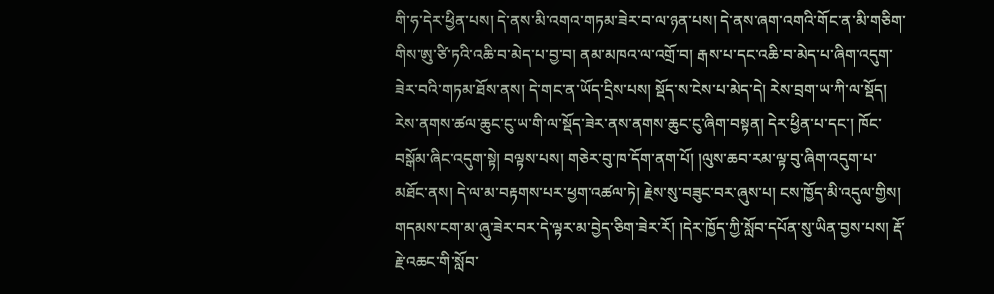གི་ཧ་དེར་ཕྱིན་པས། དེ་ནས་མི་འགའ་གཏམ་ཟེར་བ་ལ་ཉན་པས། དེ་ནས་ཞག་འགའི་གོང་ན་མི་གཅིག་གིས་ཨུ་ཙི་ཏའི་འཆི་བ་མེད་པ་བྱ་བ། ནམ་མཁའ་ལ་འགྲོ་བ། རྒས་པ་དང་འཆི་བ་མེད་པ་ཞིག་འདུག་ཟེར་བའི་གཏམ་ཐོས་ནས། དེ་གང་ན་ཡོད་དྲིས་པས། སྡོད་ས་ངེས་པ་མེད་དེ། རེས་བྲག་ཡ་ཀི་ལ་སྡོད། རེས་ནགས་ཚལ་ཆུང་ངུ་ཡ་གི་ལ་སྡོད་ཟེར་ནས་ནགས་ཆུང་ངུ་ཞིག་བསྟན། དེར་ཕྱིན་པ་དང་། ཁོང་བསྒོམ་ཞིང་འདུག་སྟེ། བལྟས་པས། གཅེར་བུ་ཁ་དོག་ནག་པོ། །ལུས་ཆབ་རམ་ལྟ་བུ་ཞིག་འདུག་པ་མཐོང་ནས། དེ་ལ་མ་བརྟགས་པར་ཕྱག་འཚལ་ཏེ། རྗེས་སུ་བཟུང་བར་ཞུས་པ། ངས་ཁྱོད་མི་འདུལ་གྱིས། གདམས་ངག་མ་ཞུ་ཟེར་བར་དེ་ལྟར་མ་བྱེད་ཅིག་ཟེར་རོ། །དེར་ཁྱོད་ཀྱི་སློབ་དཔོན་སུ་ཡིན་བྱས་པས། རྡོ་རྗེ་འཆང་གི་སློབ་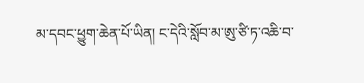མ་དབང་ཕྱུག་ཆེན་པོ་ཡིན། ང་དེའི་སློབ་མ་ཨུ་ཙི་ཏ་འཆི་བ་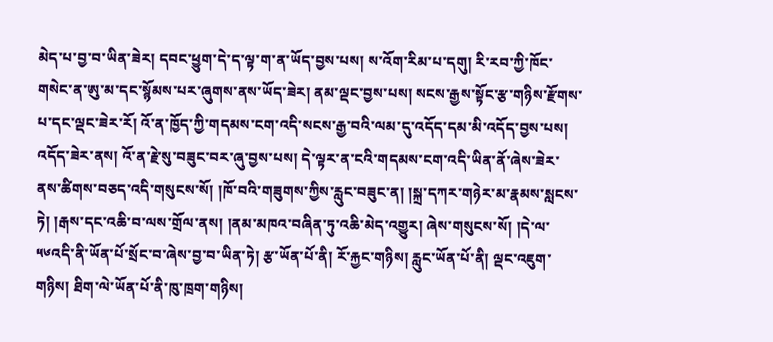མེད་པ་བྱ་བ་ཡིན་ཟེར། དབང་ཕྱུག་དེ་ད་ལྟ་ག་ན་ཡོད་བྱས་པས། ས་འོག་རིམ་པ་དགུ། རི་རབ་ཀྱི་ཁོང་གསེང་ན་ཨུ་མ་དང་སྙོམས་པར་ཞུགས་ནས་ཡོད་ཟེར། ནམ་ལྡང་བྱས་པས། སངས་རྒྱས་སྟོང་རྩ་གཉིས་རྫོགས་པ་དང་ལྡང་ཟེར་རོ། འོ་ན་ཁྱོད་ཀྱི་གདམས་ངག་འདི་སངས་རྒྱ་བའི་ལམ་དུ་འདོད་དམ་མི་འདོད་བྱས་པས། འདོད་ཟེར་ནས། འོ་ན་རྗེ་སུ་བཟུང་བར་ཞུ་བྱས་པས། དེ་ལྟར་ན་ངའི་གདམས་ངག་འདི་ཡིན་ནོ་ཞེས་ཟེར་ནས་ཚིགས་བཅད་འདི་གསུངས་སོ། །ཁོ་བའི་གཟུགས་ཀྱིས་རླུང་བཟུང་ན། །སྐྲ་དཀར་གཉེར་མ་རྣམས་སླངས་ཏེ། །རྒས་དང་འཆི་བ་ལས་གྲོལ་ནས། །ནམ་མཁའ་བཞིན་ཏུ་འཆི་མེད་འགྱུར། ཞེས་གསུངས་སོ། །དེ་ལ་
༥༦འདི་ནི་ཡོན་པོ་སྲོང་བ་ཞེས་བྱ་བ་ཡིན་ཏེ། རྩ་ཡོན་པོ་ནི། རོ་རྐྱང་གཉིས། རླུང་ཡོན་པོ་ནི། ལྡང་འཇུག་གཉིས། ཐིག་ལེ་ཡོན་པོ་ནི་ཁུ་ཁྲག་གཉིས།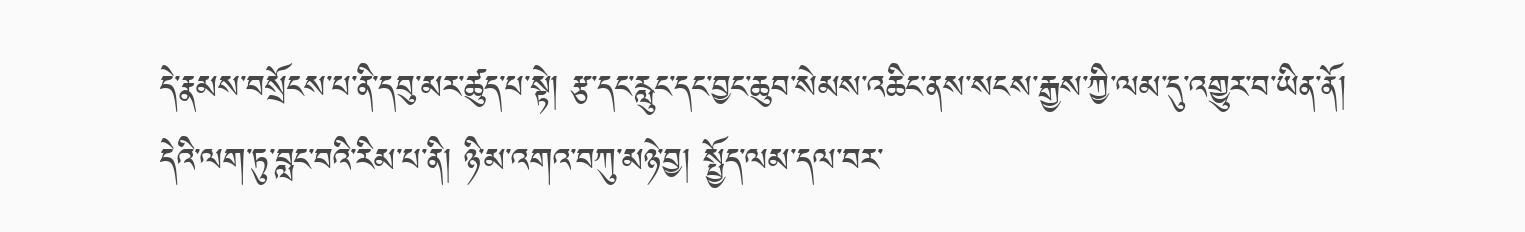དེ་རྣམས་བསྲོངས་པ་ནི་དབུ་མར་ཚུད་པ་སྟེ། རྩ་དང་རླུང་དང་བྱང་ཆུབ་སེམས་འཆིང་ནས་སངས་རྒྱས་ཀྱི་ལམ་དུ་འགྱུར་བ་ཡིན་ནོ། དེའི་ལག་ཏུ་བླང་བའི་རིམ་པ་ནི། ཉི་མ་འགའ་བཀུ་མཉེ་བྱ། སྤྱོད་ལམ་དལ་བར་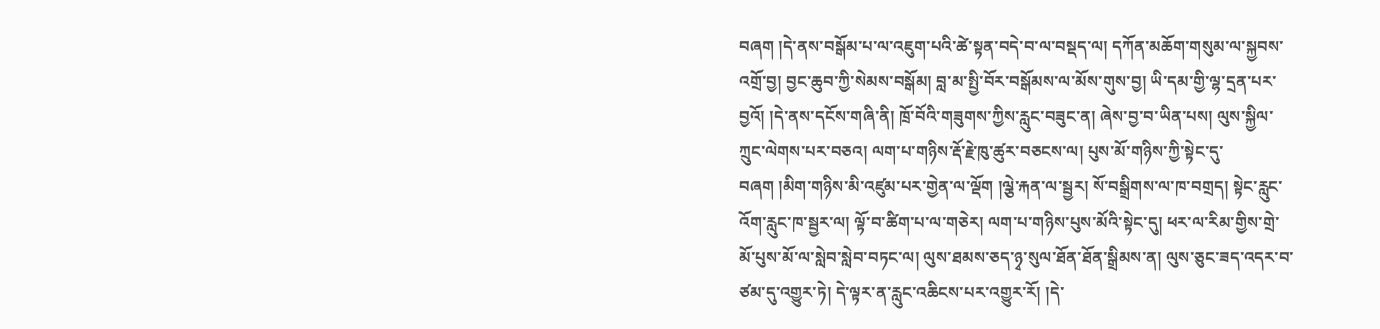བཞག །དེ་ནས་བསྒོམ་པ་ལ་འཇུག་པའི་ཚེ་སྟན་བདེ་བ་ལ་བསྡད་ལ། དཀོན་མཆོག་གསུམ་ལ་སྐྱབས་འགྲོ་བྱ། བྱང་ཆུབ་ཀྱི་སེམས་བསྒོམ། བླ་མ་སྤྱི་བོར་བསྒོམས་ལ་མོས་གུས་བྱ། ཡི་དམ་གྱི་ལྷ་དྲན་པར་བྱའོ། །དེ་ནས་དངོས་གཞི་ནི། ཁྲོ་བོའི་གཟུགས་ཀྱིས་རླུང་བཟུང་ན། ཞེས་བྱ་བ་ཡིན་པས། ལུས་སྐྱིལ་ཀྲུང་ལེགས་པར་བཅའ། ལག་པ་གཉིས་རྡོ་རྗེ་ཁུ་ཚུར་བཅངས་ལ། པུས་མོ་གཉིས་ཀྱི་སྟེང་དུ་བཞག །མིག་གཉིས་མི་འཛུམ་པར་གྱེན་ལ་ལྡོག །ལྕེ་རྐན་ལ་སྦྱར། སོ་བསྒྲིགས་ལ་ཁ་བགྲད། སྟེང་རླུང་འོག་རླུང་ཁ་སྦྱར་ལ། ལྟོ་བ་ཚིག་པ་ལ་གཅེར། ལག་པ་གཉིས་པུས་མོའི་སྟེང་དུ། ཕར་ལ་རིམ་གྱིས་གྲེ་མོ་པུས་མོ་ལ་སླེབ་སླེབ་བཏང་ལ། ལུས་ཐམས་ཅད་ཉྭ་སུལ་ཐོན་ཐོན་སྒྲིམས་ན། ལུས་ཅུང་ཟད་འདར་བ་ཙམ་དུ་འགྱུར་ཏེ། དེ་ལྟར་ན་རླུང་འཆིངས་པར་འགྱུར་རོ། །དེ་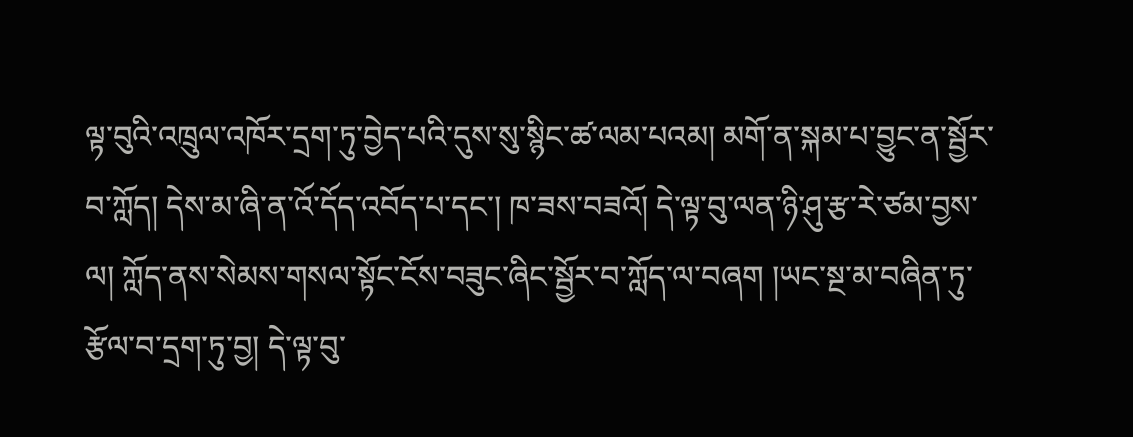ལྟ་བུའི་འཁྲུལ་འཁོར་དྲག་ཏུ་བྱེད་པའི་དུས་སུ་སྙིང་ཚ་ལམ་པའམ། མགོ་ན་སྐམ་པ་བྱུང་ན་སྦྱོར་བ་ཀློད། དེས་མ་ཞི་ན་འོ་དོད་འབོད་པ་དང་། ཁ་ཟས་བཟའོ། དེ་ལྟ་བུ་ལན་ཉི་ཤུ་རྩ་རེ་ཙམ་བྱས་ལ། ཀློད་ནས་སེམས་གསལ་སྟོང་ངོས་བཟུང་ཞིང་སྦྱོར་བ་ཀློད་ལ་བཞག །ཡང་སྔ་མ་བཞིན་ཏུ་རྩོལ་བ་དྲག་ཏུ་བྱ། དེ་ལྟ་བུ་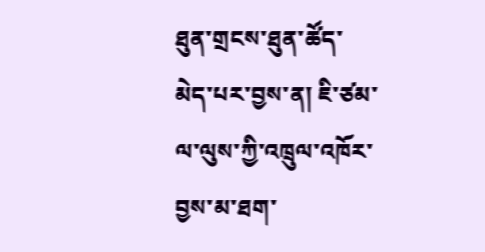ཐུན་གྲངས་ཐུན་ཚོད་མེད་པར་བྱས་ན། ཇི་ཙམ་ལ་ལུས་ཀྱི་འཁྲུལ་འཁོར་བྱས་མ་ཐག་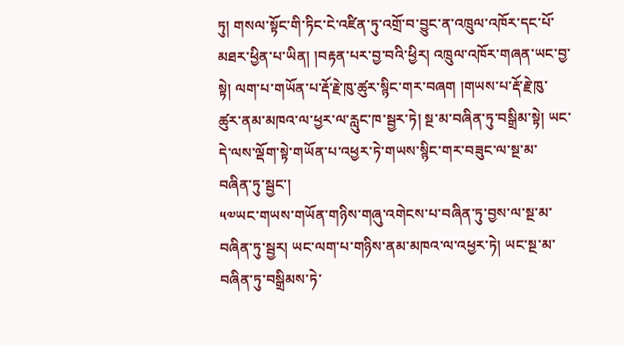ཏུ། གསལ་སྟོང་གི་ཏིང་ངེ་འཛིན་ཏུ་འགྲོ་བ་བྱུང་ན་འཁྲུལ་འཁོར་དང་པོ་མཐར་ཕྱིན་པ་ཡིན། །བརྟན་པར་བྱ་བའི་ཕྱིར། འཁྲུལ་འཁོར་གཞན་ཡང་བྱ་སྟེ། ལག་པ་གཡོན་པ་རྡོ་རྗེ་ཁུ་ཚུར་སྙིང་གར་བཞག །གཡས་པ་རྡོ་རྗེ་ཁུ་ཚུར་ནམ་མཁའ་ལ་ཕྱར་ལ་རླུང་ཁ་སྦྱར་ཏེ། སྔ་མ་བཞིན་ཏུ་བསྒྲིམ་སྟེ། ཡང་དེ་ལས་ལྡོག་སྟེ་གཡོན་པ་འཕྱར་ཏེ་གཡས་སྙིང་གར་བཟུང་ལ་སྔ་མ་བཞིན་ཏུ་སྦྱང་།
༥༧ཡང་གཡས་གཡོན་གཉིས་གཞུ་འགེངས་པ་བཞིན་ཏུ་བྱས་ལ་སྔ་མ་བཞིན་ཏུ་སྦྱར། ཡང་ལག་པ་གཉིས་ནམ་མཁའ་ལ་འཕྱར་ཏེ། ཡང་སྔ་མ་བཞིན་ཏུ་བསྒྲིམས་ཏེ་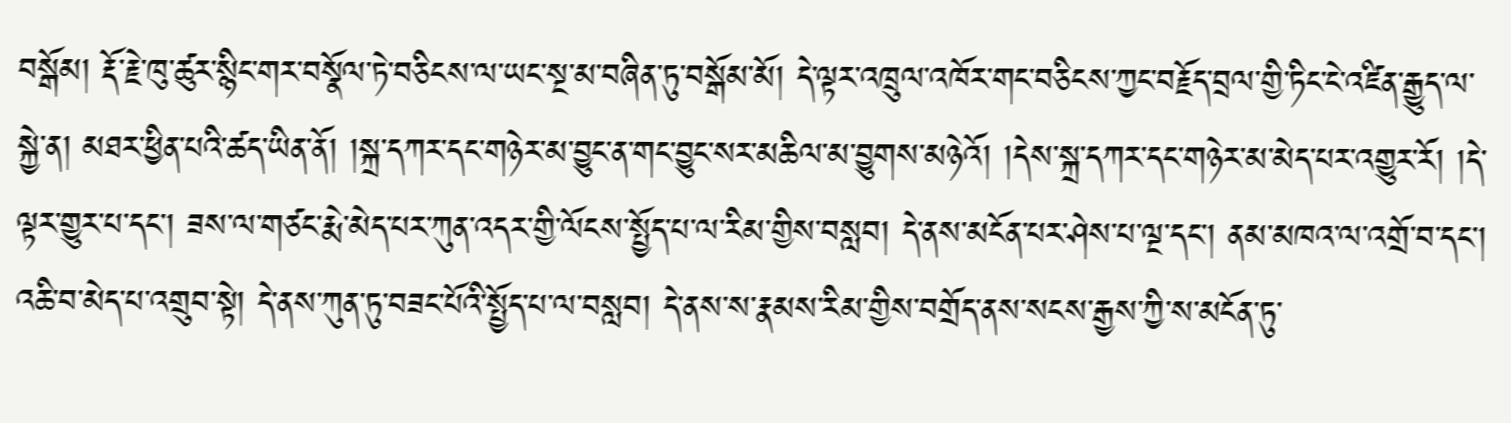བསྒོམ། རྡོ་རྗེ་ཁུ་ཚུར་སྙིང་གར་བསྣོལ་ཏེ་བཅིངས་ལ་ཡང་སྔ་མ་བཞིན་ཏུ་བསྒོམ་མོ། དེ་ལྟར་འཁྲུལ་འཁོར་གང་བཅིངས་ཀྱང་བརྗོད་བྲལ་གྱི་ཏིང་ངེ་འཛིན་རྒྱུད་ལ་སྐྱེ་ན། མཐར་ཕྱིན་པའི་ཚད་ཡིན་ནོ། །སྐྲ་དཀར་དང་གཉེར་མ་བྱུང་ན་གང་བྱུང་སར་མཆིལ་མ་བྱུགས་མཉེའོ། །དེས་སྐྲ་དཀར་དང་གཉེར་མ་མེད་པར་འགྱུར་རོ། །དེ་ལྟར་གྱུར་པ་དང་། ཟས་ལ་གཙང་རྨེ་མེད་པར་ཀུན་འདར་གྱི་ལོངས་སྤྱོད་པ་ལ་རིམ་གྱིས་བསླབ། དེ་ནས་མངོན་པར་ཤེས་པ་ལྔ་དང་། ནམ་མཁའ་ལ་འགྲོ་བ་དང་། འཆི་བ་མེད་པ་འགྲུབ་སྟེ། དེ་ནས་ཀུན་ཏུ་བཟང་པོའི་སྤྱོད་པ་ལ་བསླབ། དེ་ནས་ས་རྣམས་རིམ་གྱིས་བགྲོད་ནས་སངས་རྒྱས་ཀྱི་ས་མངོན་ཏུ་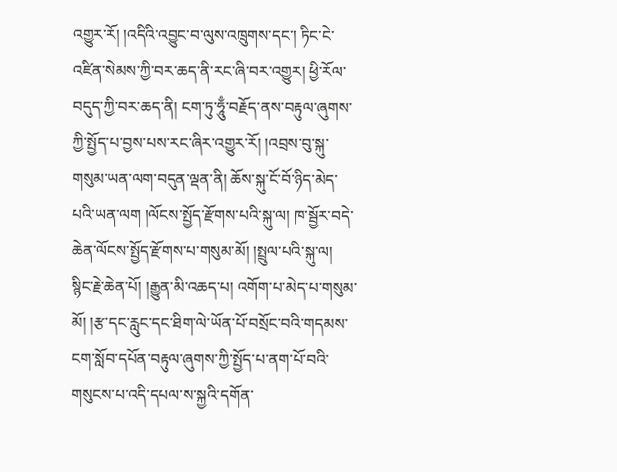འགྱུར་རོ། །འདིའི་འབྱུང་བ་ལུས་འཁྲུགས་དང་། ཏིང་ངེ་འཛིན་སེམས་ཀྱི་བར་ཆད་ནི་རང་ཞི་བར་འགྱུར། ཕྱི་རོལ་བདུད་ཀྱི་བར་ཆད་ནི། ངག་ཏུ་ཧཱུྃ་བརྗོད་ནས་བརྟུལ་ཞུགས་ཀྱི་སྤྱོད་པ་བྱས་པས་རང་ཞིར་འགྱུར་རོ། །འབྲས་བུ་སྐུ་གསུམ་ཡན་ལག་བདུན་ལྡན་ནི། ཆོས་སྐུ་ངོ་བོ་ཉིད་མེད་པའི་ཡན་ལག །ལོངས་སྤྱོད་རྫོགས་པའི་སྐུ་ལ། ཁ་སྦྱོར་བདེ་ཆེན་ལོངས་སྤྱོད་རྫོགས་པ་གསུམ་མོ། །སྤྲུལ་པའི་སྐུ་ལ། སྙིང་རྗེ་ཆེན་པོ། །རྒྱུན་མི་འཆད་པ། འགོག་པ་མེད་པ་གསུམ་མོ། །རྩ་དང་རླུང་དང་ཐིག་ལེ་ཡོན་པོ་བསྲོང་བའི་གདམས་ངག་སློབ་དཔོན་བརྟུལ་ཞུགས་ཀྱི་སྤྱོད་པ་ནག་པོ་བའི་གསུངས་པ་འདི་དཔལ་ས་སྐྱའི་དགོན་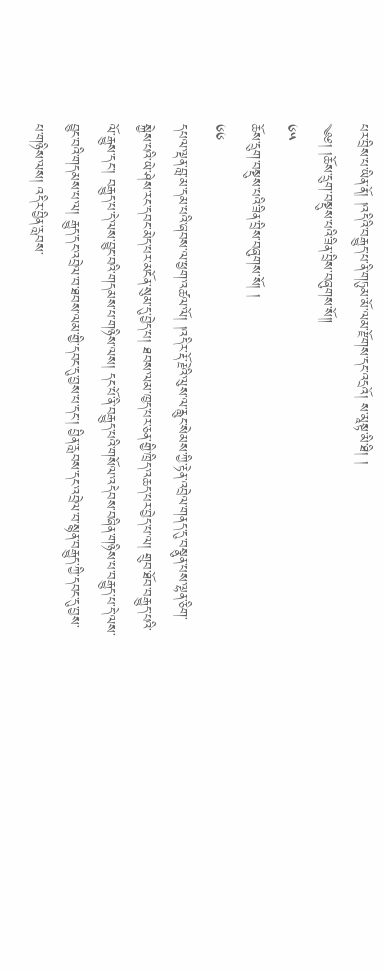པར་བྲིས་པ་ཡིན་ནོ། །འདིའི་བརྒྱུད་པ་ནི་གཏུམ་མོ་ལམ་རྫོགས་དང་འདྲའོ། ས་མཱསྟ་མི་ཐི། །
༄༅། །ཆོས་དྲུག་བསྡུས་པའི་ཟིན་བྲིས་བཞུགས་སོ༎
༦༥
ཆོས་དྲུག་བསྡུས་པའི་ཟིན་བྲིས་བཞུགས་སོ། །
༦༦
དཔལ་ལྡན་བླ་མ་དམ་པའི་ཞབས་ལ་ཕྱག་འཚལ་ལོ། །འདིར་རྡོ་རྗེའི་ལུས་ལ་རླུང་སེམས་ཀྱི་རྟེན་འབྲེལ་གནད་དུ་བསྣུན་པས་ལྷན་ཅིག་སྐྱེས་པའི་ཡེ་ཤེས་རང་དབང་མེད་པར་མངོན་སུམ་དུ་བྱེད་པ། ཐབས་ལམ་ཁྱད་པར་ཅན་གྱི་ཁྲིད་འཆད་པར་བྱེད་པ་ལ། གྲུབ་ཐོབ་བརྒྱུད་པའི་ལོ་རྒྱུས་དང་། བརྒྱུད་པ་དེ་ལས་བྱུང་བའི་གདམས་པ་གཉིས་ལས། དང་པོ་ནི་བརྒྱུད་པའི་གསོལ་འདེབས་བཞིན་གཉིས་པ་བརྒྱུད་པ་དེ་ལས་བྱུང་བའི་གདམས་པ་ལ། རྒྱུད་དང་འབྲེལ་བ་ཐབས་ལམ་གྱི་དབང་དུ་བྱས་པ་དང་། བྱིན་རླབས་དང་འབྲེལ་བ་སྙན་བརྒྱུད་ཀྱི་དབང་དུ་བྱས་པ་གཉིས་ལས། འདིར་བྱིན་རླབས་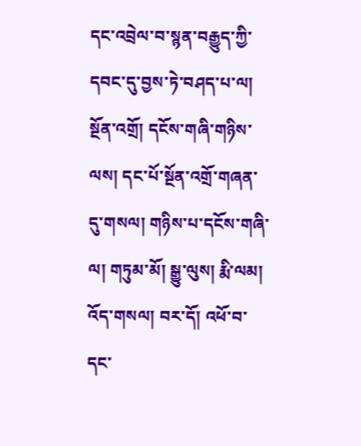དང་འབྲེལ་བ་སྙན་བརྒྱུད་ཀྱི་དབང་དུ་བྱས་ཏེ་བཤད་པ་ལ། སྔོན་འགྲོ། དངོས་གཞི་གཉིས་ལས། དང་པོ་སྔོན་འགྲོ་གཞན་དུ་གསལ། གཉིས་པ་དངོས་གཞི་ལ། གཏུམ་མོ། སྒྱུ་ལུས། རྨི་ལམ། འོད་གསལ། བར་དོ། འཕོ་བ་དང་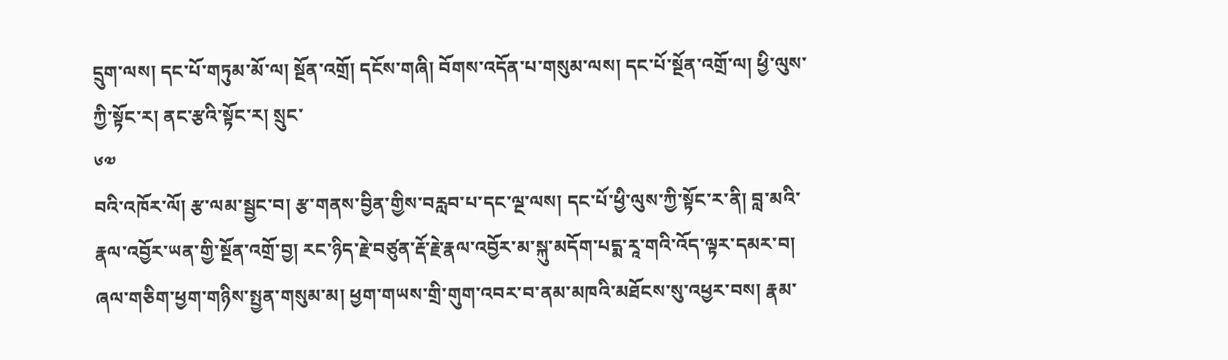དྲུག་ལས། དང་པོ་གཏུམ་མོ་ལ། སྔོན་འགྲོ། དངོས་གཞི། བོགས་འདོན་པ་གསུམ་ལས། དང་པོ་སྔོན་འགྲོ་ལ། ཕྱི་ལུས་ཀྱི་སྟོང་ར། ནང་རྩའི་སྟོང་ར། སྲུང་
༦༧
བའི་འཁོར་ལོ། རྩ་ལམ་སྦྱང་བ། རྩ་གནས་བྱིན་གྱིས་བརླབ་པ་དང་ལྔ་ལས། དང་པོ་ཕྱི་ལུས་ཀྱི་སྟོང་ར་ནི། བླ་མའི་རྣལ་འབྱོར་ཡན་གྱི་སྔོན་འགྲོ་བྱ། རང་ཉིད་རྗེ་བཙུན་རྡོ་རྗེ་རྣལ་འབྱོར་མ་སྐུ་མདོག་པདྨ་རཱ་གའི་འོད་ལྟར་དམར་བ། ཞལ་གཅིག་ཕྱག་གཉིས་སྤྱན་གསུམ་མ། ཕྱག་གཡས་གྲི་གུག་འབར་བ་ནམ་མཁའི་མཐོངས་སུ་འཕྱར་བས། རྣམ་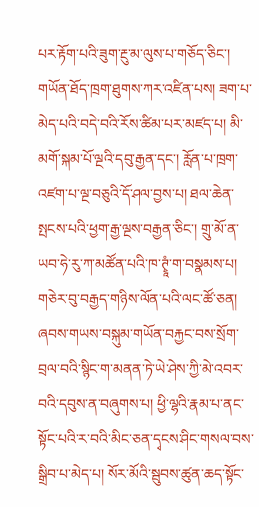པར་རྟོག་པའི་ཟུག་རྔུ་མ་ལུས་པ་གཅོད་ཅིང་། གཡོན་ཐོད་ཁྲག་ཐུགས་ཀར་འཛིན་པས། ཟག་པ་མེད་པའི་བདེ་བའི་རོས་ཚིམ་པར་མཛད་པ། མི་མགོ་སྐམ་པོ་ལྔའི་དབུ་རྒྱན་དང་། རློན་པ་ཁྲག་འཛག་པ་ལྔ་བཅུའི་དོ་ཤལ་བྱས་པ། ཐལ་ཆེན་སྤངས་པའི་ཕྱག་རྒྱ་ལྔས་བརྒྱན་ཅིང་། གྲུ་མོ་ན་ཡབ་ཧེ་རུ་ཀ་མཚོན་པའི་ཁ་ཊྭཱཾ་ག་བསྣམས་པ། གཅེར་བུ་བརྒྱད་གཉིས་ལོན་པའི་ལང་ཚོ་ཅན། ཞབས་གཡས་བསྐུམ་གཡོན་བརྐྱང་བས་སྲོག་བྲལ་བའི་སྙིང་ག་མནན་ཏེ་ཡེ་ཤེས་ཀྱི་མེ་འབར་བའི་དབུས་ན་བཞུགས་པ། ཕྱི་ལྷའི་རྣམ་པ་ནང་སྟོང་པའི་ར་བའི་མིང་ཅན་དྭངས་ཤིང་གསལ་བས་སྒྲིབ་པ་མེད་པ། སོར་མོའི་སྦུབས་ཚུན་ཆད་སྟོང་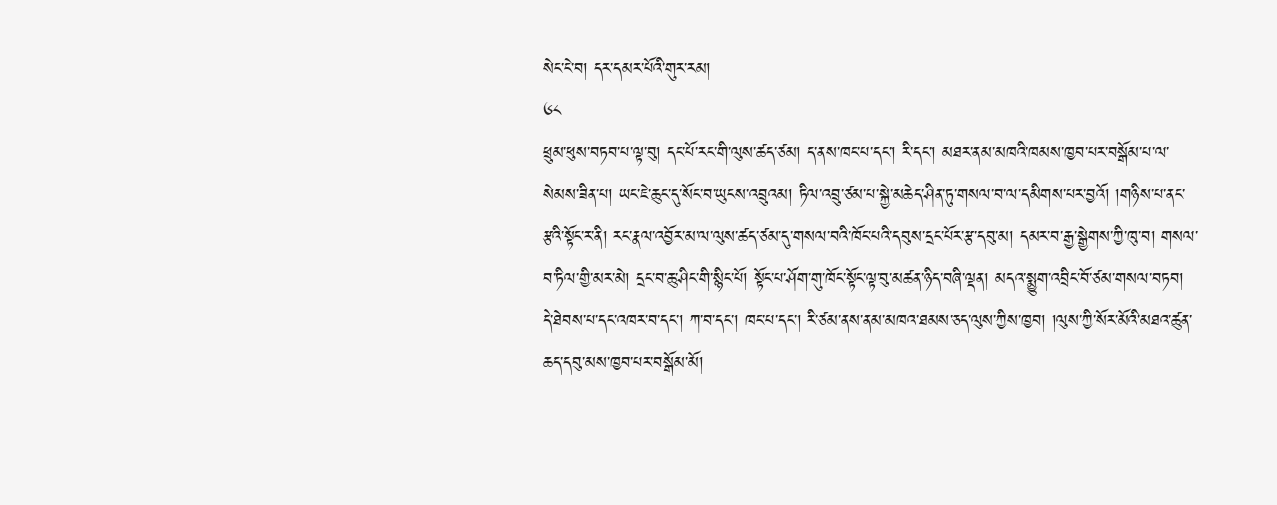སེང་ངེ་བ། དར་དམར་པོའི་གུར་རམ།
༦༨
ཕྲུམ་ཕུས་བཏབ་པ་ལྟ་བུ། དང་པོ་རང་གི་ལུས་ཚད་ཙམ། ད་ནས་ཁང་པ་དང་། རི་དང་། མཐར་ནམ་མཁའི་ཁམས་ཁྱབ་པར་བསྒོམ་པ་ལ་སེམས་ཟིན་པ། ཡང་ཇེ་ཆུང་དུ་སོང་བ་ཡུངས་འབྲུའམ། ཏིལ་འབྲུ་ཙམ་པ་སྐྱེ་མཆེད་ཤིན་ཏུ་གསལ་བ་ལ་དམིགས་པར་བྱའོ། །གཉིས་པ་ནང་རྩའི་སྟོང་ར་ནི། རང་རྣལ་འབྱོར་མ་ལ་ལུས་ཚད་ཙམ་དུ་གསལ་བའི་ཁོང་པའི་དབུས་དྲང་པོར་རྩ་དབུ་མ། དམར་བ་རྒྱ་སྒྱེགས་ཀྱི་ཁུ་བ། གསལ་བ་ཏིལ་གྱི་མར་མེ། དྲང་བ་ཆུ་ཤིང་གི་སྙིང་པོ། སྟོང་པ་ཤོག་གུ་ཁོང་སྟོང་ལྟ་བུ་མཚན་ཉིད་བཞི་ལྡན། མདའ་སྨྱུག་འབྲིང་བོ་ཙམ་གསལ་བཏབ། དེ་ཐེབས་པ་དང་འཁར་བ་དང་། ཀ་བ་དང་། ཁང་པ་དང་། རི་ཙམ་ནས་ནམ་མཁའ་ཐམས་ཅད་ལུས་ཀྱིས་ཁྱབ། །ལུས་ཀྱི་སོར་མོའི་མཐའ་ཚུན་ཆད་དབུ་མས་ཁྱབ་པར་བསྒོམ་མོ།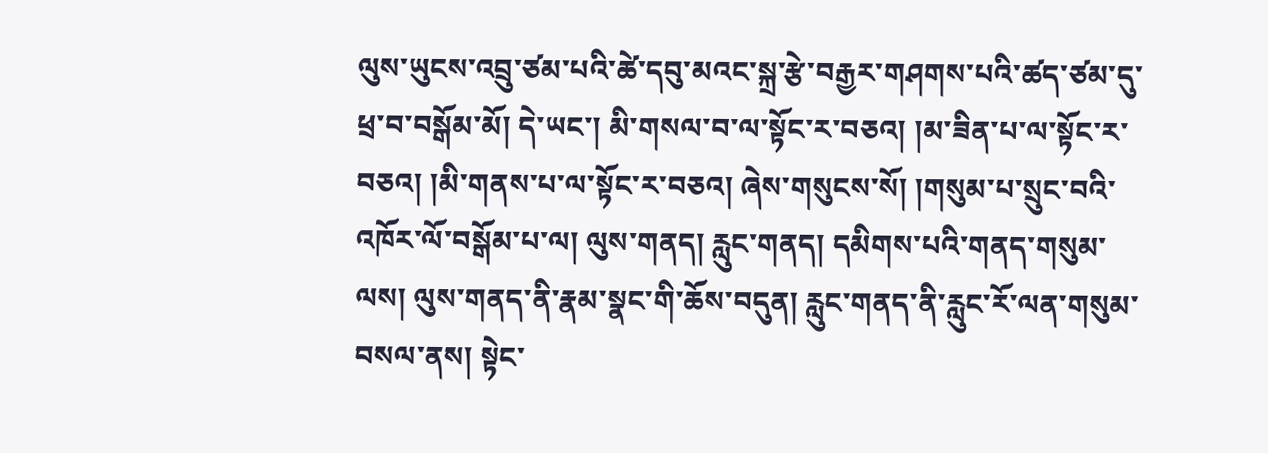ལུས་ཡུངས་འབྲུ་ཙམ་པའི་ཚེ་དབུ་མའང་སྐྲ་རྩེ་བརྒྱར་གཤགས་པའི་ཚད་ཙམ་དུ་ཕྲ་བ་བསྒོམ་མོ། དེ་ཡང་། མི་གསལ་བ་ལ་སྟོང་ར་བཅའ། །མ་ཟིན་པ་ལ་སྟོང་ར་བཅའ། །མི་གནས་པ་ལ་སྟོང་ར་བཅའ། ཞེས་གསུངས་སོ། །གསུམ་པ་སྲུང་བའི་འཁོར་ལོ་བསྒོམ་པ་ལ། ལུས་གནད། རླུང་གནད། དམིགས་པའི་གནད་གསུམ་ལས། ལུས་གནད་ནི་རྣམ་སྣང་གི་ཆོས་བདུན། རླུང་གནད་ནི་རླུང་རོ་ལན་གསུམ་བསལ་ནས། སྟེང་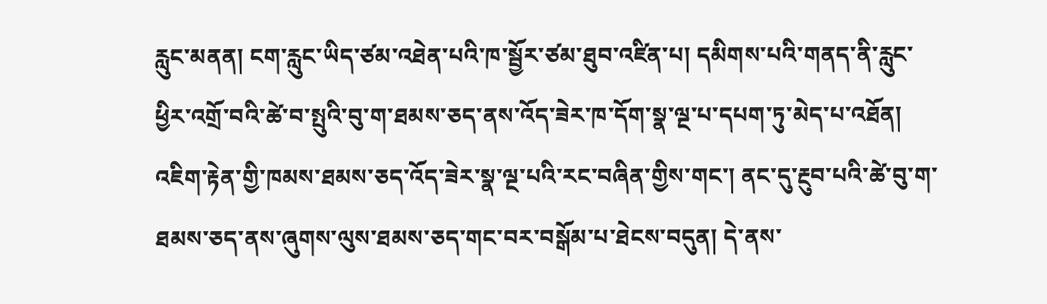རླུང་མནན། ངག་རླུང་ཡིད་ཙམ་འཐེན་པའི་ཁ་སྦྱོར་ཙམ་ཐུབ་འཛིན་པ། དམིགས་པའི་གནད་ནི་རླུང་ཕྱིར་འགྲོ་བའི་ཚེ་བ་སྤུའི་བུ་ག་ཐམས་ཅད་ནས་འོད་ཟེར་ཁ་དོག་སྣ་ལྔ་པ་དཔག་ཏུ་མེད་པ་འཐོན། འཇིག་རྟེན་གྱི་ཁམས་ཐམས་ཅད་འོད་ཟེར་སྣ་ལྔ་པའི་རང་བཞིན་གྱིས་གང་། ནང་དུ་རྔུབ་པའི་ཚེ་བུ་ག་ཐམས་ཅད་ནས་ཞུགས་ལུས་ཐམས་ཅད་གང་བར་བསྒོམ་པ་ཐེངས་བདུན། དེ་ནས་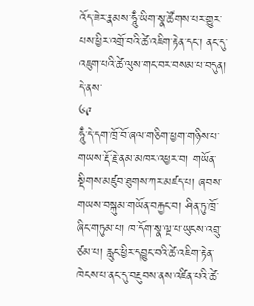འོད་ཟེར་རྣམས་ཧཱུྃ་ཡིག་སྣ་ཚོགས་པར་གྱུར་པས་ཕྱིར་འགྲོ་བའི་ཚེ་འཇིག་རྟེན་དང་། ནང་དུ་འཇུག་པའི་ཚེ་ལུས་གང་བར་བསམ་པ་བདུན། དེ་ནས་
༦༩
ཧཱུྃ་དེ་དག་ཁྲོ་བོ་ཞལ་གཅིག་ཕྱག་གཉིས་པ་གཡས་རྡོ་རྗེ་ནམ་མཁར་འཕྱར་བ། གཡོན་སྡིགས་མཛུབ་ཐུགས་ཀར་མཛད་པ། ཞབས་གཡས་བསྐུམ་གཡོན་བརྐྱང་བ། ཤིན་ཏུ་ཁྲོ་ཞིང་གཏུམ་པ། ཁ་དོག་སྣ་ལྔ་པ་ཡུངས་འབྲུ་ཙམ་པ། རླུང་ཕྱིར་དབྱུང་བའི་ཚེ་འཇིག་རྟེན་ཁེངས་པ་ནང་དུ་བརྔུབས་ནས་འཛིན་པའི་ཚེ་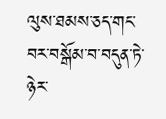ལུས་ཐམས་ཅད་གང་བར་བསྒོམ་བ་བདུན་ཏེ་ཉེར་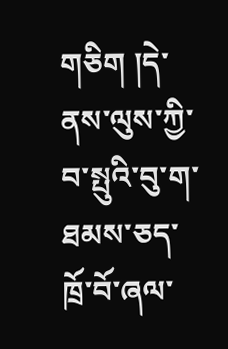གཅིག །དེ་ནས་ལུས་ཀྱི་བ་སྤུའི་བུ་ག་ཐམས་ཅད་ཁྲོ་བོ་ཞལ་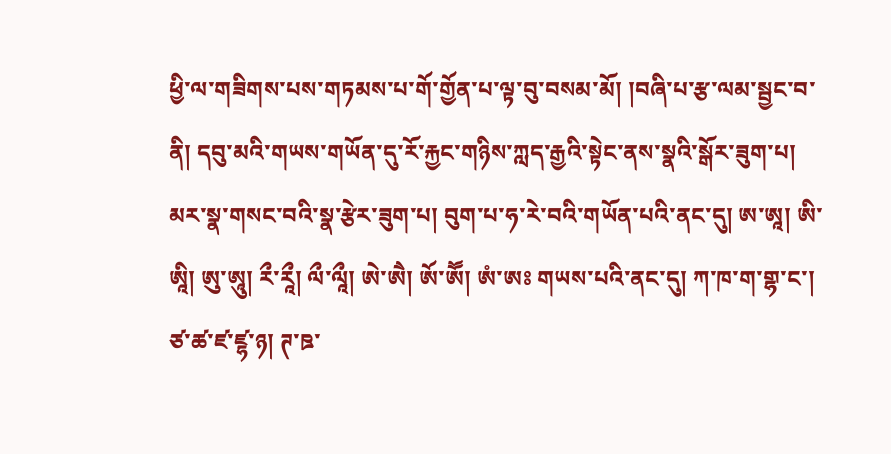ཕྱི་ལ་གཟིགས་པས་གཏམས་པ་གོ་གྱོན་པ་ལྟ་བུ་བསམ་མོ། །བཞི་པ་རྩ་ལམ་སྦྱང་བ་ནི། དབུ་མའི་གཡས་གཡོན་དུ་རོ་རྐྱང་གཉིས་ཀླད་རྒྱའི་སྟེང་ནས་སྣའི་སྒོར་ཟུག་པ། མར་སྣ་གསང་བའི་སྣ་རྩེར་ཟུག་པ། བུག་པ་ཧ་རེ་བའི་གཡོན་པའི་ནང་དུ། ཨ་ཨཱ། ཨི་ཨཱི། ཨུ་ཨཱུ། རྀ་རཱྀ། ལྀ་ལཱྀ། ཨེ་ཨཻ། ཨོ་ཨཽ། ཨཾ་ཨཿ གཡས་པའི་ནང་དུ། ཀ་ཁ་ག་གྷ་ང་། ཙ་ཚ་ཛ་ཛྷ་ཉ། ཊ་ཋ་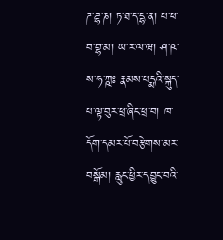ཌ་ཌྷ་ཎ། ཏ་ཐ་ད་དྷ་ན། པ་ཕ་བ་བྷ་མ། ཡ་ར་ལ་ཝ། ཤ་ཥ་ས་ཧ་ཀྵཿ རྣམས་པདྨའི་སྐུད་པ་ལྟ་བུར་ཕྲ་ཞིང་ཕྲ་བ། ཁ་དོག་དམར་པོ་བརྩེགས་མར་བསྒོམ། རླུང་ཕྱིར་དབྱུང་བའི་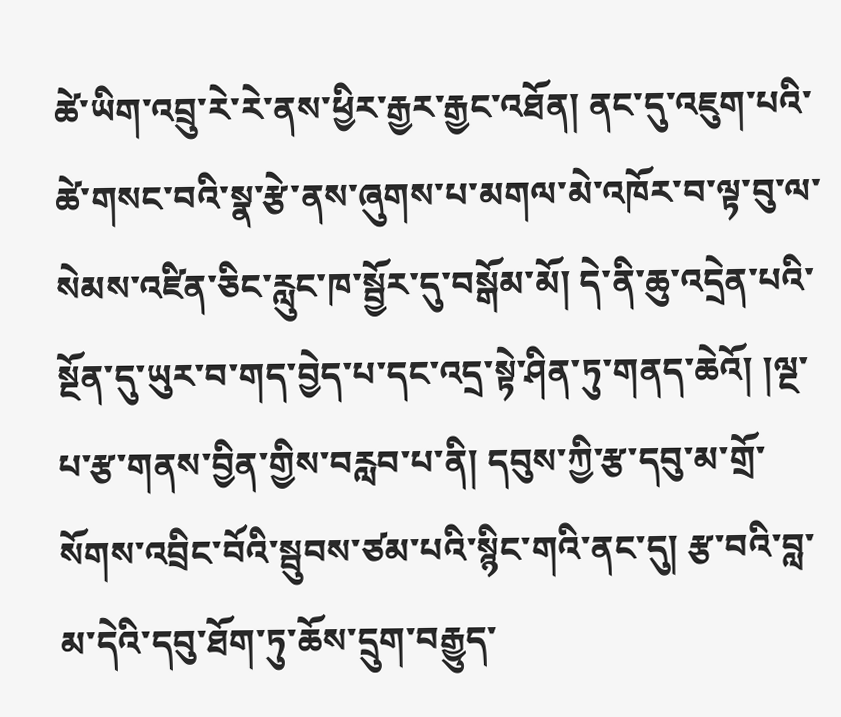ཚེ་ཡིག་འབྲུ་རེ་རེ་ནས་ཕྱིར་རྒྱར་རྒྱང་འཐོན། ནང་དུ་འཇུག་པའི་ཚེ་གསང་བའི་སྣ་རྩེ་ནས་ཞུགས་པ་མགལ་མེ་འཁོར་བ་ལྟ་བུ་ལ་སེམས་འཛིན་ཅིང་རླུང་ཁ་སྦྱོར་དུ་བསྒོམ་མོ། དེ་ནི་ཆུ་འདྲེན་པའི་སྔོན་དུ་ཡུར་བ་གད་བྱེད་པ་དང་འདྲ་སྟེ་ཤིན་ཏུ་གནད་ཆེའོ། །ལྔ་པ་རྩ་གནས་བྱིན་གྱིས་བརླབ་པ་ནི། དབུས་ཀྱི་རྩ་དབུ་མ་གྲོ་སོགས་འབྲིང་བོའི་སྦུབས་ཙམ་པའི་སྙིང་གའི་ནང་དུ། རྩ་བའི་བླ་མ་དེའི་དབུ་ཐོག་ཏུ་ཆོས་དྲུག་བརྒྱུད་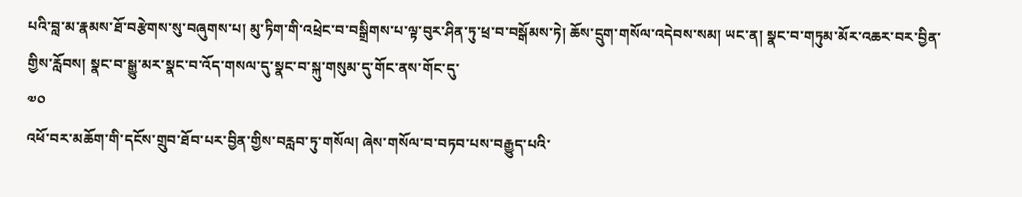པའི་བླ་མ་རྣམས་ཐོ་བརྩེགས་སུ་བཞུགས་པ། མུ་ཏིག་གི་འཕྲེང་བ་བསྒྲིགས་པ་ལྟ་བུར་ཤིན་ཏུ་ཕྲ་བ་བསྒོམས་ཏེ། ཆོས་དྲུག་གསོལ་འདེབས་སམ། ཡང་ན། སྣང་བ་གཏུམ་མོར་འཆར་བར་བྱིན་གྱིས་རློབས། སྣང་བ་སྒྱུ་མར་སྣང་བ་འོད་གསལ་དུ་སྣང་བ་སྐུ་གསུམ་དུ་གོང་ནས་གོང་དུ་
༧༠
འཕོ་བར་མཆོག་གི་དངོས་གྲུབ་ཐོབ་པར་བྱིན་གྱིས་བརླབ་ཏུ་གསོལ། ཞེས་གསོལ་བ་བཏབ་པས་བརྒྱུད་པའི་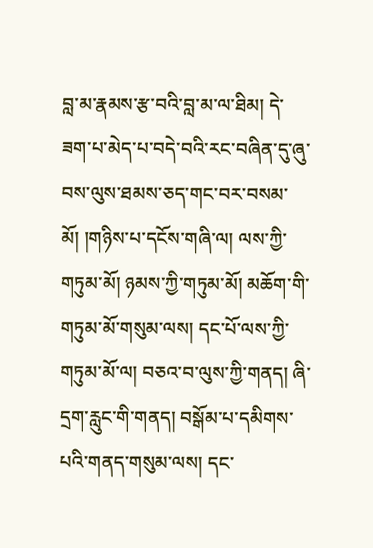བླ་མ་རྣམས་རྩ་བའི་བླ་མ་ལ་ཐིམ། དེ་ཟག་པ་མེད་པ་བདེ་བའི་རང་བཞིན་དུ་ཞུ་བས་ལུས་ཐམས་ཅད་གང་བར་བསམ་མོ། །གཉིས་པ་དངོས་གཞི་ལ། ལས་ཀྱི་གཏུམ་མོ། ཉམས་ཀྱི་གཏུམ་མོ། མཆོག་གི་གཏུམ་མོ་གསུམ་ལས། དང་པོ་ལས་ཀྱི་གཏུམ་མོ་ལ། བཅའ་བ་ལུས་ཀྱི་གནད། ཞི་དྲག་རླུང་གི་གནད། བསྒོམ་པ་དམིགས་པའི་གནད་གསུམ་ལས། དང་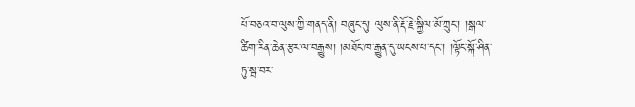པོ་བཅའ་བ་ལུས་ཀྱི་གནད་ནི། བཞུང་དུ། ལུས་ནི་རྡོ་རྗེ་སྐྱིལ་མོ་ཀྲུང་། །སྒལ་ཚིག་རིན་ཆེན་རྩར་ལ་བརྒྱུས། །མཐོང་ཁ་རྒྱུན་དུ་ཡངས་པ་དང་། །ལྟོང་སྐོ་ཤིན་ཏུ་སྦ་བར་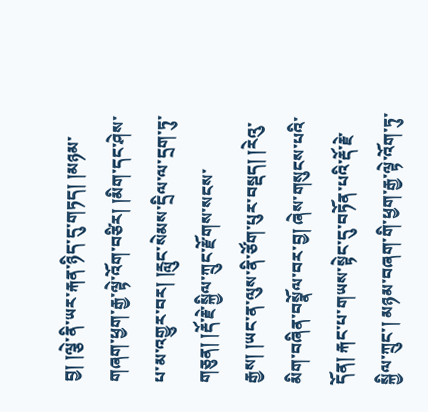བྱ། །ལྕེ་ནི་ཡར་རྐན་ཉིད་དུ་གཏད། །མཉམ་གཞག་ཕྱག་རྒྱ་ལྟེ་འོག་བཙིར། །མིག་དང་ཤེས་པ་མ་འགྱུར་བར། །རླུང་སེམས་དྲིལ་ལ་དྲག་ཏུ་གཅུན། །རྡོ་རྗེ་སྐྱིལ་ཀྲུང་རྫོགས་སངས་རྒྱས། །ཡང་ན་ལུས་ནི་ཙོག་པུར་བསྡད། །རེའུ་མིག་བཞིན་བསྣོལ་བར་བྱ། ཞེས་གསུངས་པའི་དོན། རྐང་པ་གཡས་སྟེང་དུ་བཏོན་པའི་རྡོ་རྗེ་སྐྱིལ་ཀྲུང་། མཉམ་བཞག་གི་ཕྱག་རྒྱ་ལྟེ་འོག་ཏུ་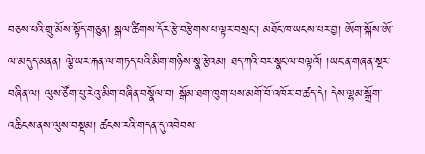བཅས་པའི་གྲུ་མོས་སྟོད་གཅུན། སྒལ་ཚིགས་དོར་རྩེ་བརྩེགས་པ་ལྟར་བསྲང་། མཐོང་ཁ་ཡངས་པར་བྱ། ཨོག་སྐོས་ཨོ་ལ་མདུད་མནན། ལྕེ་ཡར་རྐན་ལ་གཏད་པའི་མིག་གཉིས་སྣ་རྩེའམ། ཐད་ཀའི་བར་སྣང་ལ་བལྟའོ། །ཡང་ན་གཞན་སྔར་བཞིན་ལ། ལུས་ཙོག་པུ་རེའུ་མིག་བཞིན་བསྣོལ་བ། སྒོམ་ཐག་ཁུག་པས་མགོ་བོ་འཁོར་བ་ཚད་དེ། དེས་ལྷམ་སྒྲོག་འཆིངས་ནས་ལུས་བསྡམ། ཚངས་རའི་གདན་དུ་འབེབས་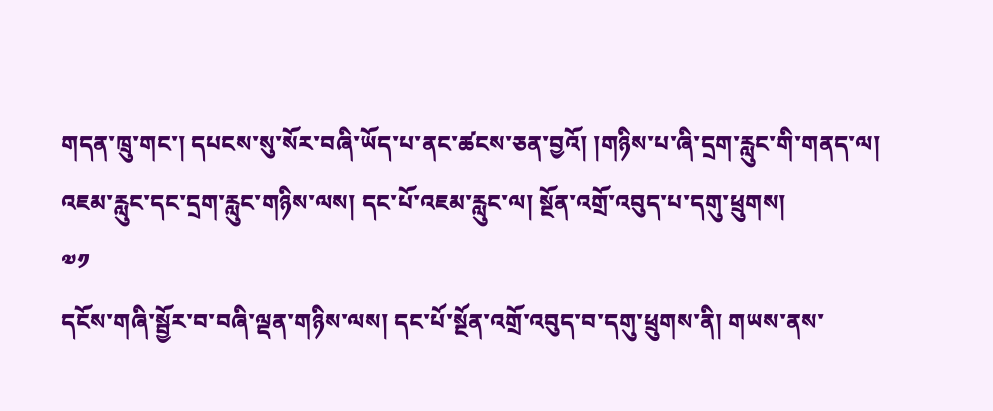གདན་ཁྲུ་གང་། དཔངས་སུ་སོར་བཞི་ཡོད་པ་ནང་ཚངས་ཅན་བྱའོ། །གཉིས་པ་ཞི་དྲག་རླུང་གི་གནད་ལ། འཇམ་རླུང་དང་དྲག་རླུང་གཉིས་ལས། དང་པོ་འཇམ་རླུང་ལ། སྔོན་འགྲོ་འབུད་པ་དགུ་ཕྲུགས།
༧༡
དངོས་གཞི་སྦྱོར་བ་བཞི་ལྡན་གཉིས་ལས། དང་པོ་སྔོན་འགྲོ་འབུད་བ་དགུ་ཕྲུགས་ནི། གཡས་ནས་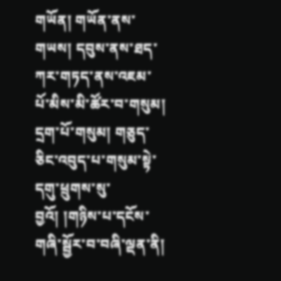གཡོན། གཡོན་ནས་གཡས། དབུས་ནས་ཐད་ཀར་གཏད་ནས་འཇམ་པོ་མིས་མི་ཚོར་བ་གསུམ། དྲག་པོ་གསུམ། གཅུད་ཅིང་འབུད་པ་གསུམ་སྟེ་དགུ་ཕྲུགས་སུ་བྱའོ། །གཉིས་པ་དངོས་གཞི་སྦྱོར་བ་བཞི་ལྡན་ནི།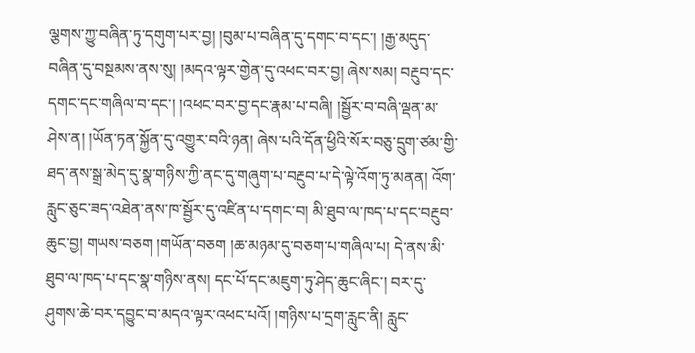ལྕགས་ཀྱུ་བཞིན་ཏུ་དགུག་པར་བྱ། །བུམ་པ་བཞིན་དུ་དགང་བ་དང་། །རྒྱ་མདུད་བཞིན་དུ་བསྔམས་ནས་སུ། །མདའ་ལྟར་གྱེན་དུ་འཕང་བར་བྱ། ཞེས་སམ། བརྔུབ་དང་དགང་དང་གཞིལ་བ་དང་། །འཕང་བར་བྱ་དང་རྣམ་པ་བཞི། །སྦྱོར་བ་བཞི་ལྡན་མ་ཤེས་ན། །ཡོན་ཏན་སྐྱོན་དུ་འགྱུར་བའི་ཉན། ཞེས་པའི་དོན་ཕྱིའི་སོར་བཅུ་དྲུག་ཙམ་གྱི་ཐད་ནས་སྒྲ་མེད་དུ་སྣ་གཉིས་ཀྱི་ནང་དུ་གཞུག་པ་བརྔུབ་པ་དེ་ལྟེ་འོག་ཏུ་མནན། འོག་རླུང་ཅུང་ཟད་འཐེན་ནས་ཁ་སྦྱོར་དུ་འཛིན་པ་དགང་བ། མི་ཐུབ་ལ་ཁད་པ་དང་བརྔུབ་ཆུང་བྱ། གཡས་བཅག །གཡོན་བཅག །ཆ་མཉམ་དུ་བཅག་པ་གཞིལ་པ། དེ་ནས་མི་ཐུབ་ལ་ཁད་པ་དང་སྣ་གཉིས་ནས། དང་པོ་དང་མཇུག་ཏུ་ཤེད་ཆུང་ཞིང་། བར་དུ་ཤུགས་ཆེ་བར་དབྱུང་བ་མདའ་ལྟར་འཕང་པའོ། །གཉིས་པ་དྲག་རླུང་ནི། རླུང་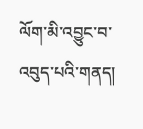ལོག་མི་འབྱུང་བ་འབུད་པའི་གནད།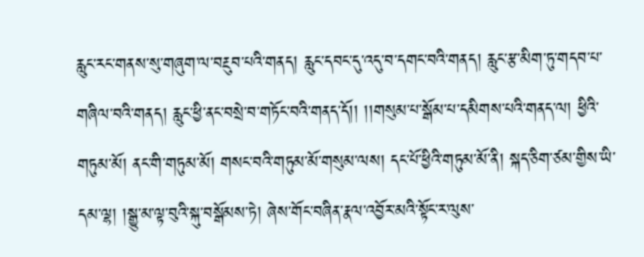རླུང་རང་གནས་སུ་གཞུག་ལ་བརྔུབ་པའི་གནད། རླུང་དབང་དུ་འདུ་བ་དགང་བའི་གནད། རླུང་རྩ་མིག་ཏུ་གདབ་པ་གཞིལ་བའི་གནད། རླུང་ཕྱི་ནང་བསྲེ་བ་གཏོང་བའི་གནད་དོ།། །།གསུམ་པ་སྒོམ་པ་དམིགས་པའི་གནད་ལ། ཕྱིའི་གཏུམ་མོ། ནང་གི་གཏུམ་མོ། གསང་བའི་གཏུམ་མོ་གསུམ་ལས། དང་པོ་ཕྱིའི་གཏུམ་མོ་ནི། སྐད་ཅིག་ཙམ་གྱིས་ཡི་དམ་ལྷ། །སྒྱུ་མ་ལྟ་བུའི་སྐུ་བསྒོམས་ཏེ། ཞེས་གོང་བཞིན་རྣལ་འབྱོར་མའི་སྟོང་ར་ལུས་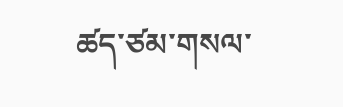ཚད་ཙམ་གསལ་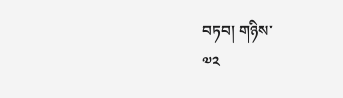བཏབ། གཉིས་
༧༢